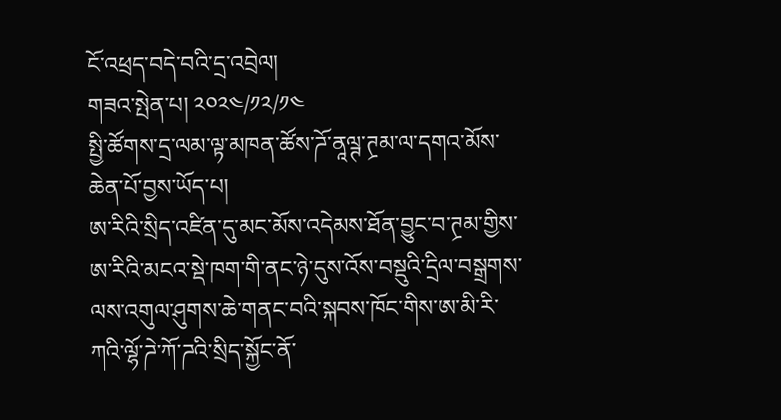ངོ་འཕྲད་བདེ་བའི་དྲ་འབྲེལ།
གཟའ་སྤེན་པ། ༢༠༢༤/༡༢/༡༤
སྤྱི་ཚོགས་དྲ་ལམ་ལྟ་མཁན་ཚོས་ཌོ་ནཱལྚ་ཊྲམ་ལ་དགའ་མོས་ཆེན་པོ་བྱས་ཡོད་པ།
ཨ་རིའི་སྲིད་འཛིན་དུ་མང་མོས་འདེམས་ཐོན་བྱུང་བ་ཊྲམ་གྱིས་ཨ་རིའི་མངའ་སྡེ་ཁག་གི་ནང་ཉེ་དུས་འོས་བསྡུའི་དྲིལ་བསྒྲགས་ལས་འགུལ་ཤུགས་ཆེ་གནང་བའི་སྐབས་ཁོང་གིས་ཨ་མི་རི་ཀའི་ལྷོ་ཌེ་ཀོ་ཌའི་སྲིད་སྐྱོང་ནོ་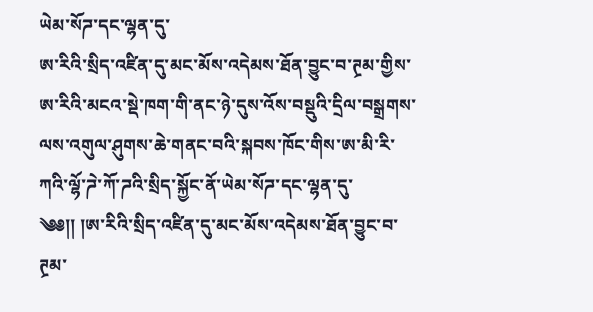ཡེམ་སོཌ་དང་ལྷན་དུ་
ཨ་རིའི་སྲིད་འཛིན་དུ་མང་མོས་འདེམས་ཐོན་བྱུང་བ་ཊྲམ་གྱིས་ཨ་རིའི་མངའ་སྡེ་ཁག་གི་ནང་ཉེ་དུས་འོས་བསྡུའི་དྲིལ་བསྒྲགས་ལས་འགུལ་ཤུགས་ཆེ་གནང་བའི་སྐབས་ཁོང་གིས་ཨ་མི་རི་ཀའི་ལྷོ་ཌེ་ཀོ་ཌའི་སྲིད་སྐྱོང་ནོ་ཡེམ་སོཌ་དང་ལྷན་དུ་
༄༅།། །ཨ་རིའི་སྲིད་འཛིན་དུ་མང་མོས་འདེམས་ཐོན་བྱུང་བ་ཊྲམ་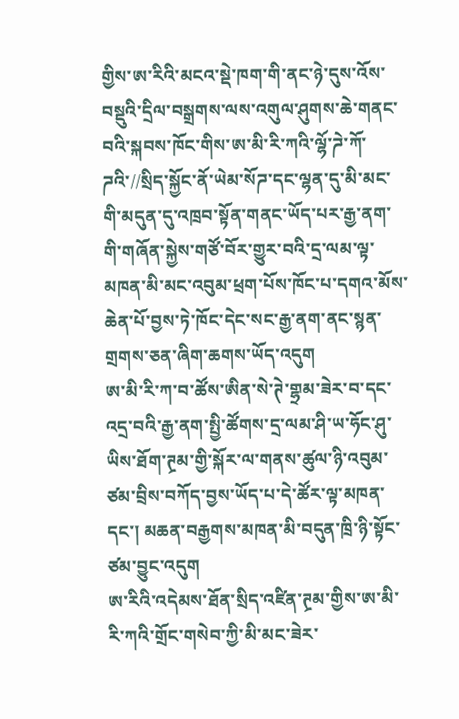གྱིས་ཨ་རིའི་མངའ་སྡེ་ཁག་གི་ནང་ཉེ་དུས་འོས་བསྡུའི་དྲིལ་བསྒྲགས་ལས་འགུལ་ཤུགས་ཆེ་གནང་བའི་སྐབས་ཁོང་གིས་ཨ་མི་རི་ཀའི་ལྷོ་ཌེ་ཀོ་ཌའི་//སྲིད་སྐྱོང་ནོ་ཡེམ་སོཌ་དང་ལྷན་དུ་མི་མང་གི་མདུན་དུ་འཁྲབ་སྟོན་གནང་ཡོད་པར་རྒྱ་ནག་གི་གཞོན་སྐྱེས་གཙོ་བོར་གྱུར་བའི་དྲ་ལམ་ལྟ་མཁན་མི་མང་འབུམ་ཕྲག་པོས་ཁོང་པ་དགའ་མོས་ཆེན་པོ་བྱས་ཏེ་ཁོང་དེང་སང་རྒྱ་ནག་ནང་སྙན་གྲགས་ཅན་ཞིག་ཆགས་ཡོད་འདུག
ཨ་མི་རི་ཀ་བ་ཚོས་ཨིན་སེ་ཊེ་གྷྲམ་ཟེར་བ་དང་འདྲ་བའི་རྒྱ་ནག་སྤྱི་ཚོགས་དྲ་ལམ་ཤི་ཡ་ཧོང་ཤུ་ཡིས་ཐོག་ཊྲམ་གྱི་སྐོར་ལ་གནས་ཚུལ་ཉི་འབུམ་ཙམ་བྲིས་བཀོད་བྱས་ཡོད་པ་དེ་ཚོར་ལྟ་མཁན་དང་། མཆན་བརྒྱགས་མཁན་མི་བདུན་ཁྲི་ཉི་སྟོང་ཙམ་བྱུང་འདུག
ཨ་རིའི་འདེམས་ཐོན་སྲིད་འཛིན་ཊྲམ་གྱིས་ཨ་མི་རི་ཀའི་གྲོང་གསེབ་ཀྱི་མི་མང་ཟེར་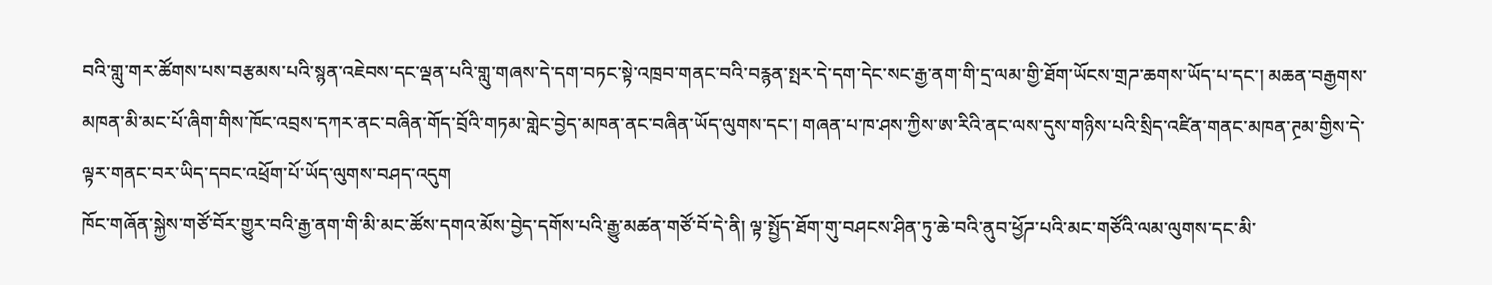བའི་གླུ་གར་ཚོགས་པས་བརྩམས་པའི་སྙན་འཇེབས་དང་ལྡན་པའི་གླུ་གཞས་དེ་དག་བཏང་སྟེ་འཁྲབ་གནང་བའི་བརྙན་སྤར་དེ་དག་དེང་སང་རྒྱ་ནག་གི་དྲ་ལམ་གྱི་ཐོག་ཡོངས་གྲཌ་ཆགས་ཡོད་པ་དང་། མཆན་བརྒྱགས་མཁན་མི་མང་པོ་ཞིག་གིས་ཁོང་འབྲས་དཀར་ནང་བཞིན་གོད་བྲོའི་གཏམ་གླེང་བྱེད་མཁན་ནང་བཞིན་ཡོད་ལུགས་དང་། གཞན་པ་ཁ་ཤས་ཀྱིས་ཨ་རིའི་ནང་ལས་དུས་གཉིས་པའི་སྲིད་འཛིན་གནང་མཁན་ཊྲམ་གྱིས་དེ་ལྟར་གནང་བར་ཡིད་དབང་འཕྲོག་པོ་ཡོད་ལུགས་བཤད་འདུག
ཁོང་གཞོན་སྐྱེས་གཙོ་བོར་གྱུར་བའི་རྒྱ་ནག་གི་མི་མང་ཚོས་དགའ་མོས་བྱེད་དགོས་པའི་རྒྱུ་མཚན་གཙོ་བོ་དེ་ནི། ལྟ་སྤྱོད་ཐོག་གུ་བཤངས་ཤིན་ཏུ་ཆེ་བའི་ནུབ་ཕྱོཌ་པའི་མང་གཙོའི་ལམ་ལུགས་དང་མི་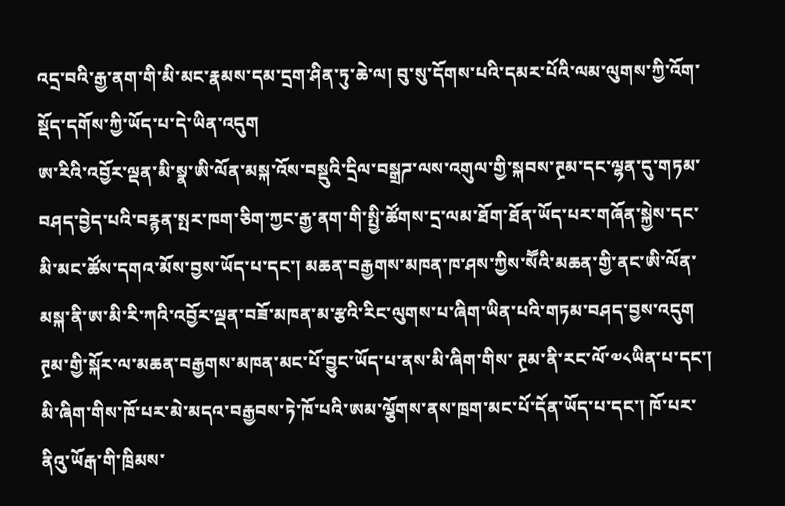འདྲ་བའི་རྒྱ་ནག་གི་མི་མང་རྣམས་དམ་དྲག་ཤིན་ཏུ་ཆེ་ལ། བུ་སུ་དོགས་པའི་དམར་པོའི་ལམ་ལུགས་ཀྱི་འོག་སྡོད་དགོས་ཀྱི་ཡོད་པ་དེ་ཡིན་འདུག
ཨ་རིའི་འབྱོར་ལྡན་མི་སྣ་ཨི་ལོན་མསྐ་འོས་བསྡུའི་དྲིལ་བསྒྲཌ་ལས་འགུལ་གྱི་སྐབས་ཊྲམ་དང་ལྷན་དུ་གཏམ་བཤད་བྱེད་པའི་བརྙན་སྤར་ཁག་ཅིག་ཀྱང་རྒྱ་ནག་གི་སྤྱི་ཚོགས་དྲ་ལམ་ཐོག་ཐོན་ཡོད་པར་གཞོན་སྐྱེས་དང་མི་མང་ཚོས་དགའ་མོས་བྱས་ཡོད་པ་དང་། མཆན་བརྒྱགས་མཁན་ཁ་ཤས་ཀྱིས་སཽའི་མཆན་གྱི་ནང་ཨི་ལོན་མསྐ་ནི་ཨ་མི་རི་ཀའི་འབྱོར་ལྡན་བཟོ་མཁན་མ་རྩའི་རིང་ལུགས་པ་ཞིག་ཡིན་པའི་གཏམ་བཤད་བྱས་འདུག
ཊྲམ་གྱི་སྐོར་ལ་མཆན་བརྒྱགས་མཁན་མང་པོ་བྱུང་ཡོད་པ་ནས་མི་ཞིག་གིས་ ཊྲམ་ནི་རང་ལོ་༧༨ཡིན་པ་དང་། མི་ཞིག་གིས་ཁོ་པར་མེ་མདའ་བརྒྱབས་ཏེ་ཁོ་པའི་ཨམ་ལྕོགས་ནས་ཁྲག་མང་པོ་དོན་ཡོད་པ་དང་། ཁོ་པར་ནིའུ་ཡོརྒ་གི་ཁྲིམས་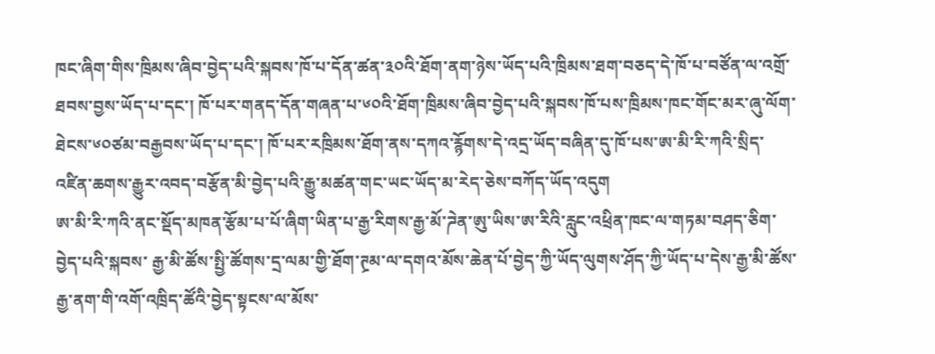ཁང་ཞིག་གིས་ཁྲིམས་ཞིབ་བྱེད་པའི་སྐབས་ཁོ་པ་དོན་ཚན་༣༠འི་ཐོག་ནག་ཉེས་ཡོད་པའི་ཁྲིམས་ཐག་བཅད་དེ་ཁོ་པ་བཙོན་ལ་འགྲོ་ཐབས་བྱས་ཡོད་པ་དང་། ཁོ་པར་གནད་དོན་གཞན་པ་༦༠འི་ཐོག་ཁྲིམས་ཞིབ་བྱེད་པའི་སྐབས་ཁོ་པས་ཁྲིམས་ཁང་གོང་མར་ཞུ་ལོག་ཐེངས་༦༠ཙམ་བརྒྱབས་ཡོད་པ་དང་། ཁོ་པར་རཁྲིམས་ཐོག་ནས་དཀའ་རྙོགས་དེ་འདྲ་ཡོད་བཞིན་དུ་ཁོ་པས་ཨ་མི་རི་ཀའི་སྲིད་འཛིན་ཆགས་རྒྱུར་འབད་བརྩོན་མི་བྱེད་པའི་རྒྱུ་མཚན་གང་ཡང་ཡོད་མ་རེད་ཅེས་བཀོད་ཡོད་འདུག
ཨ་མི་རི་ཀའི་ནང་སྡོད་མཁན་རྩོམ་པ་པོ་ཞིག་ཡིན་པ་རྒྱ་རིགས་རྒྱ་མོ་ཌེན་ཨུ་ཡིས་ཨ་རིའི་རླུང་འཕྲིན་ཁང་ལ་གཏམ་བཤད་ཅིག་བྱེད་པའི་སྐབས་ རྒྱ་མི་ཚོས་སྤྱི་ཚོགས་དྲ་ལམ་གྱི་ཐོག་ཊྲམ་ལ་དགའ་མོས་ཆེན་པོ་བྱེད་ཀྱི་ཡོད་ལུགས་ཤོད་ཀྱི་ཡོད་པ་དེས་རྒྱ་མི་ཚོས་རྒྱ་ནག་གི་འགོ་འཁྲིད་ཚོའི་བྱེད་སྟངས་ལ་མོས་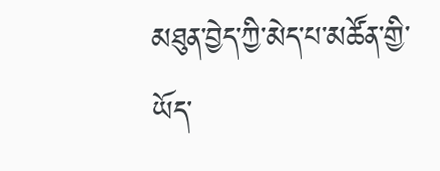མཐུན་བྱེད་ཀྱི་མེད་པ་མཚོན་གྱི་ཡོད་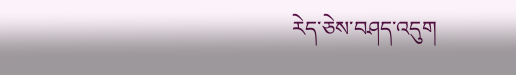རེད་ཅེས་བཤད་འདུག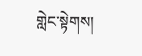གླེང་སྟེགས།